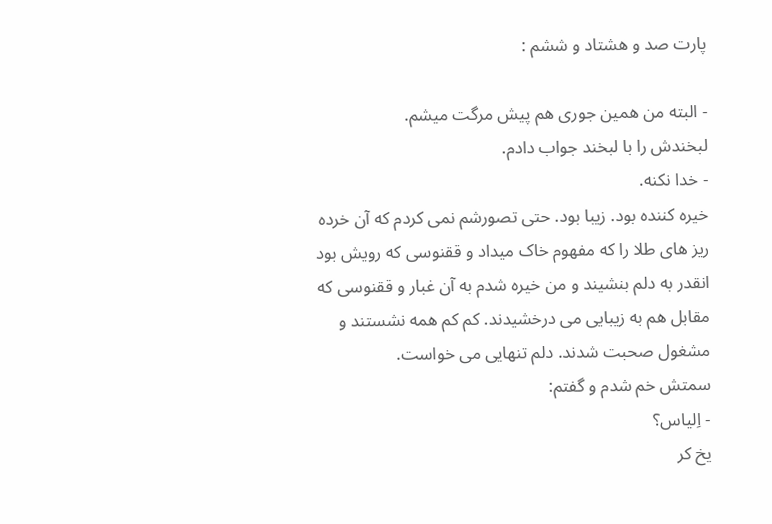پارت صد و هشتاد و ششم :

- البته من همین جوری هم پیش مرگت میشم.
لبخندش را با لبخند جواب دادم.
- خدا نکنه.
خیره کننده بود. زیبا بود. حتی تصورشم نمی کردم که آن خرده ریز های طلا را که مفهوم خاک میداد و ققنوسی که رویش بود انقدر به دلم بنشیند و من خیره شدم به آن غبار و ققنوسی که مقابل هم به زیبایی می درخشیدند. کم کم همه نشستند و مشغول صحبت شدند. دلم تنهایی می خواست.
سمتش خم شدم و گفتم:
- اِلیاس؟
یخ کر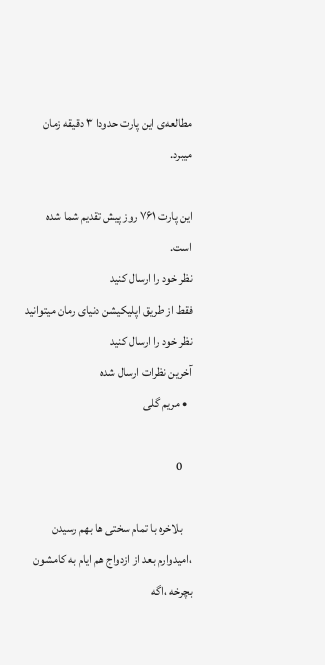مطالعه‌ی این پارت حدودا ۳ دقیقه زمان میبرد.

این پارت ۷۶۱ روز پیش تقدیم شما شده است.
نظر خود را ارسال کنید
فقط از طریق اپلیکیشن دنیای رمان میتوانید نظر خود را ارسال کنید
آخرین نظرات ارسال شده
  • مریم گلی

    0

    بلاخره با تمام سختی ها بهم رسیدن ،امیدوارم بعد از ازدواج هم ایام به کامشون بچرخه ،اگه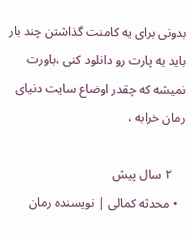بدونی برای یه کامنت گذاشتن چند بار باید یه پارت رو دانلود کنی ،باورت نمیشه که چقدر اوضاع سایت دنیای رمان خرابه ،

    ۲ سال پیش
  • محدثه کمالی | نویسنده رمان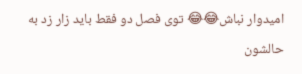امیدوار نباش😂😂 توی فصل دو فقط باید زار زد به حالشون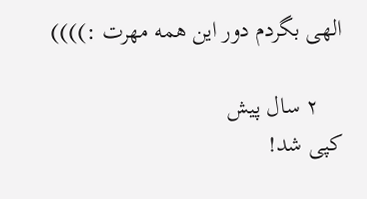الهی بگردم دور این همه مهرت :))))

    ۲ سال پیش
کپی شد!